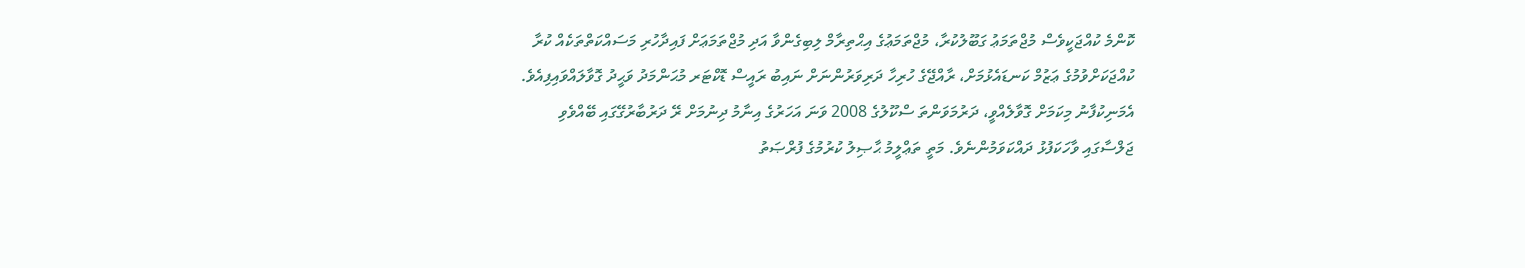ކޮންމެ ކުއްޖަކީވެސް މުޖްތަމަޢު ގަބޫލުކުރާ، މުޖްތަމަޢުގެ އިޙްތިރާމް ލިބިގެންވާ އަދި މުޖްތަމަޢަށް ފައިދާހުރި މަސައްކަތްތަކެއް ކުރާ ކުއްޖަކަށްވުމުގެ ޢަޒުމް ކަނޑައެޅުމަށް، ރާއްޖޭގެ ހުރިހާ ދަރިވަރުންނަށް ނައިބު ރައީސް ޑޮކްޓަރ މުޙަންމަދު ވަޙީދު ގޮވާލައްވައިފިއެވެ. އެމަނިކުފާނު މިކަމަށް ގޮވާލެއްވީ، ދަރުމަވަންތަ ސްކޫލުގެ 2008 ވަނަ އަހަރުގެ އިނާމު ދިނުމަށް ރޭ ދަރުބާރުގޭގައި ބޭއްވެވި ޖަލްސާގައި ވާހަކަފުޅު ދައްކަވަމުންނެވެ. މަތީ ތަޢްލީމު ޙާޞިލު ކުރުމުގެ ފުރްޞަތު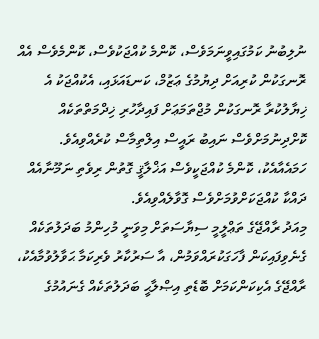ނުލިބުނު ކަމުގައިވީނަމަވެސް، ކޮންމެ ކުއްޖަކުވެސް، ކޮންމެވެސް އެއް ރޮނގަކުން ކުރިއަށް ދިޔުމުގެ ޢަޒުމް، ކަނޑައަޅައި، އެކުއްޖަކު އެ ޚިޔާލުކުރާ ރޮނގަކުން މުޖްތަމަޢަށް ފައިދާހުރި ޚިދްމަތްތަކެއް ކޮށްދިނުމަށްވެސް ނައިބު ރައީސް އިލްތިމާސް ކުރެއްވިއެވެ. ހަމައެއާއެކު، ކޮންމެ ކުއްޖަކީވެސް އަޚްލާޤީ ގޮތުން ރިވެތި ނަމޫނާއެއް ދައްކާ ކުއްޖަކަށްވުމަށްވެސް ގޮވާލެއްވިއެވެ.
މިއަދު ރާއްޖޭގެ ތަޢްލީމީ ސިޔާސަތަށް މިވަނީ މުހިންމު ބަދަލުތަކެއް ގެނެވިފައިކަން ފާހަގަކުރައްވަމުން، އާ ސަރުކާރު ވެރިކަމާ ޙަވާލުވުމާއެކު، ރާއްޖޭގެ އެކިކަންކަމަށް ބޮޑެތި އިޞްލާޙީ ބަދަލުތަކެއް ގެނައުމުގެ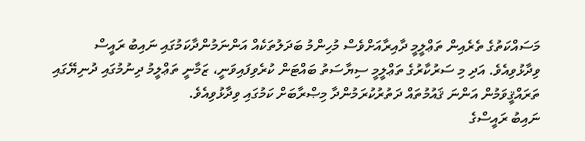މަސައްކަތުގެ ތެރެއިން ތަޢްލީމީ ދާއިރާއަށްވެސް މުހިންމު ބަދަލުތަކެއް އަންނަމުންދާކަމުގައި ނައިބު ރައީސް ވިދާޅުވިއެވެ. އަދި މި ސަރުކާރުގެ ތަޢްލީމީ ސިޔާސަތު ބައްޓަން ކުރެވިފައިވަނީ، ޒަމާނީ ތަޢްލީމު ދިނުމުގައި ދުނިޔޭގައި ތަރައްޤީވަމުން އަންނަ ޤައުމުތައް ދަތުރުކުރަމުންދާ މިޞްރާބަށް ކަމުގައި ވިދާޅުވިއެވެ.
ނައިބު ރައީސްގެ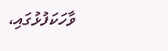ވާހަކަފުޅުގައި،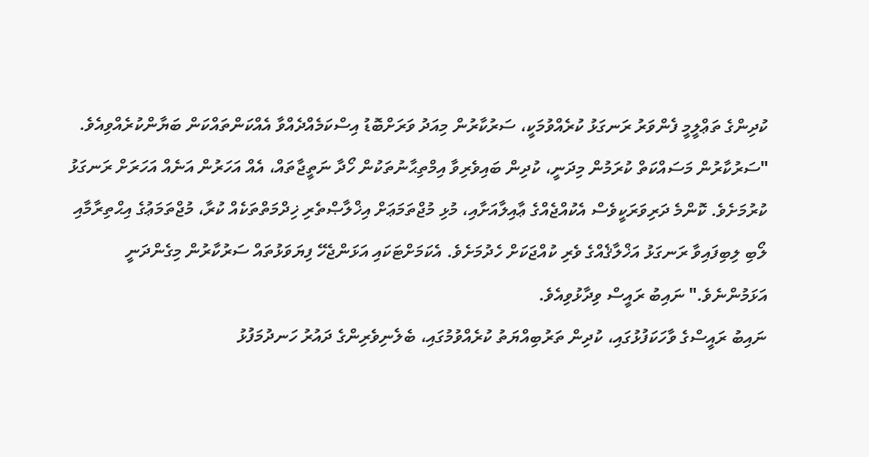ކުދިންގެ ތަޢްލީމީ ފެންވަރު ރަނގަޅު ކުރެއްވުމަކީ، ސަރުކާރުން މިއަދު ވަރަށްބޮޑު އިސްކަމެއްދެއްވާ އެއްކަންތައްކަން ބަޔާންކުރެއްވިއެވެ. "ސަރުކާރުން މަސައްކަތް ކުރަމުން މިދަނީ، ކުދިން ބައިވެރިވާ އިމްތިޙާނުތަކުން ހޯދާ ނަތީޖާތައް، އެއް އަހަރުން އަނެއް އަހަރަށް ރަނގަޅު ކުރުމަށެވެ. ކޮންމެ ދަރިވަރަކީވެސް އެކުއްޖެއްގެ ޢާއިލާއަށާއި، މުޅި މުޖްތަމަޢަށް އިޚްލާޞްތެރި ޚިދްމަތްތަކެއް ކުރާ، މުޖްތަމަޢުގެ އިޙްތިރާމާއި ލޯބި ލިބިފައިވާ ރަނގަޅު އަޚްލާޤެއްގެ ވެރި ކުއްޖަކަށް ހެދުމަށެވެ. އެކަމަށްޓަކައި އަޅަންޖެހޭ ފިޔަވަޅުތައް ސަރުކާރުން މިގެންދަނީ އަޅަމުންނެވެ." ނައިބު ރައީސް ވިދާޅުވިއެވެ.
ނައިބު ރައީސްގެ ވާހަކަފުޅުގައި، ކުދިން ތަރުބިއްޔަތު ކުރެއްވުމުގައި، ބެލެނިވެރިންގެ ދައުރު ހަނދުމަފުޅު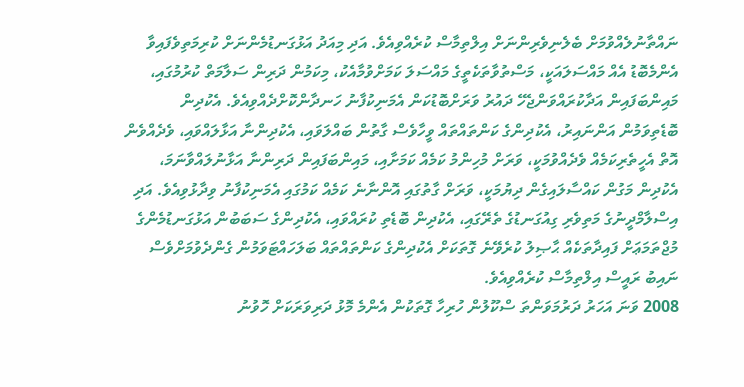ނައްތާނުލެއްވުމަށް ބެލެނިވެރިންނަށް އިލްތިމާސް ކުރެއްވިއެވެ. އަދި މިއަދު އަޅުގަނޑުމެންނަށް ކުރިމަތިވެފައިވާ އެންމެބޮޑު އެއް މައްސަލައަކީ، މަސްތުވާތަކެތީގެ މައްސަލަ ކަމަށްވުމާއެކު، މިކަމުން ދަރިން ސަލާމަތް ކުރުމުގައި، މައިންބަފައިން އަދާކުރައްވަންޖެހޭ ދައުރު ވަރަށްބޮޑުކަން އެމަނިކުފާނު ހަނދާންކޮށްދެއްވިއެވެ. އެކުދިން ބޮޑެތިވަމުން އަންނައިރު، އެކުދިންގެ ކަންތައްތައް ވީހާވެސް ގާތުން ބައްލަވައި، އެކުދިންނާ އަޅާލައްވައި، ވެދެއްވެން އޮތް އެހީތެރިކަމެއް ވެދެއްވުމަކީ، ވަރަށް މުހިންމު ކަމެއް ކަމަށާއި، މައިންބަފައިން ދަރިންނާ އަޅާނުލައްވާނަމަ، އެކުދިން މަގުން ކައްސާލައިގެން ދިޔުމަކީ، ވަރަށް ގާތުގައި އޮންނާނެ ކަމެއް ކަމުގައި އެމަނިކުފާނު ވިދާޅުވިއެވެ. އަދި އިސްލާމްދީނުގެ މަތިވެރި ގިއުގަނޑުގެ ތެރޭގައި، އެކުދިން ބޮޑެތި ކުރައްވައި، އެކުދިންގެ ސަބަބުން އަޅުގަނޑުމެންގެ މުޖްތަމަޢަށް ފައިދާތަކެއް ޙާޞިލު ކުރެވޭނެ ގޮތަކަށް އެކުދިންގެ ކަންތައްތައް ބަލަހައްޓަވަމުން ގެންދެވުމަށްވެސް ނައިބު ރައީސް އިލްތިމާސް ކުރެއްވިއެވެ.
2008 ވަނަ އަހަރު ދަރުމަވަންތަ ސްކޫލުން ހުރިހާ ގޮތަކުން އެންމެ މޮޅު ދަރިވަރަކަށް ހޮވުނު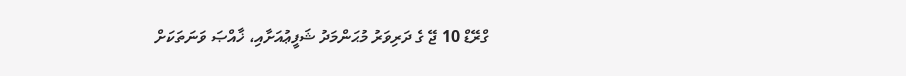ގްރޭޑް 10 ޖޭ ގެ ދަރިވަރު މުޙަންމަދު ޝަފީޢުއަށާއި، ޚާއްޞަ ވަނަތަކަށް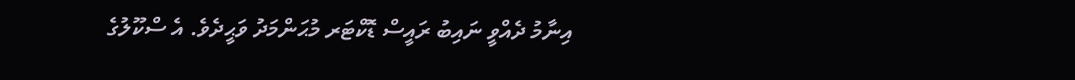އިނާމު ދެއްވީ ނައިބު ރައީސް ޑޮކްޓަރ މުޙަންމަދު ވަޙީދެވެ. އެ ސްކޫލުގެ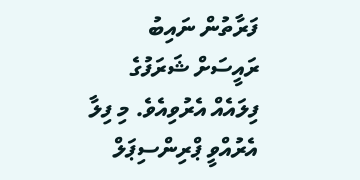ފަރާތުން ނައިބު ރައީސަށް ޝަރަފުގެ ފިލައެއް އެރުވިއެވެ. މި ފިލާ އެރުއްވީ ޕްރިންސިޕަލް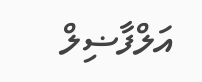އަލްފާޟިލް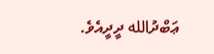ޢަބްދުالله ދީދީއެވެ.